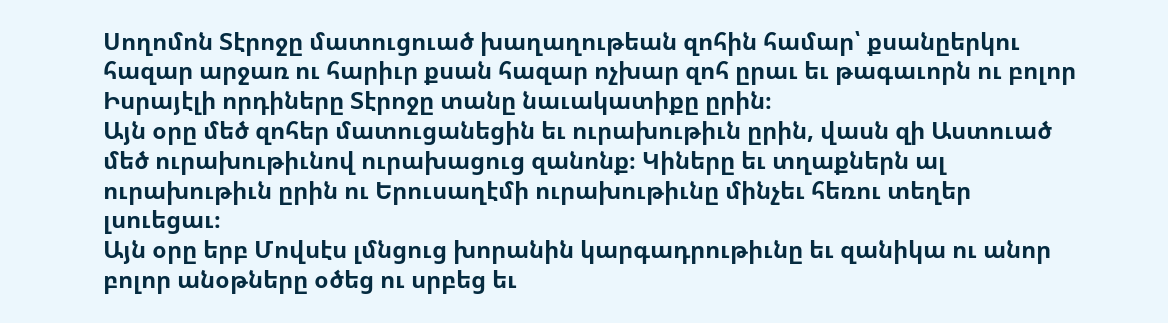Սողոմոն Տէրոջը մատուցուած խաղաղութեան զոհին համար՝ քսանըերկու հազար արջառ ու հարիւր քսան հազար ոչխար զոհ ըրաւ եւ թագաւորն ու բոլոր Իսրայէլի որդիները Տէրոջը տանը նաւակատիքը ըրին։
Այն օրը մեծ զոհեր մատուցանեցին եւ ուրախութիւն ըրին, վասն զի Աստուած մեծ ուրախութիւնով ուրախացուց զանոնք։ Կիները եւ տղաքներն ալ ուրախութիւն ըրին ու Երուսաղէմի ուրախութիւնը մինչեւ հեռու տեղեր լսուեցաւ։
Այն օրը երբ Մովսէս լմնցուց խորանին կարգադրութիւնը եւ զանիկա ու անոր բոլոր անօթները օծեց ու սրբեց եւ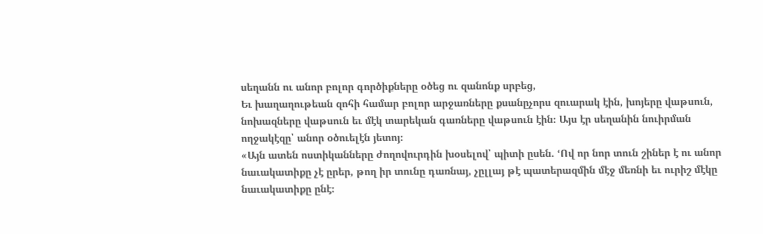սեղանն ու անոր բոլոր գործիքները օծեց ու զանոնք սրբեց,
Եւ խաղաղութեան զոհի համար բոլոր արջառները քսանըչորս զուարակ էին, խոյերը վաթսուն, նոխազները վաթսուն եւ մէկ տարեկան գառները վաթսուն էին։ Այս էր սեղանին նուիրման ողջակէզը՝ անոր օծուելէն յետոյ։
«Այն ատեն ոստիկանները ժողովուրդին խօսելով՝ պիտի ըսեն. ‘Ով որ նոր տուն շիներ է ու անոր նաւակատիքը չէ ըրեր, թող իր տունը դառնայ, չըլլայ թէ պատերազմին մէջ մեռնի եւ ուրիշ մէկը նաւակատիքը ընէ։